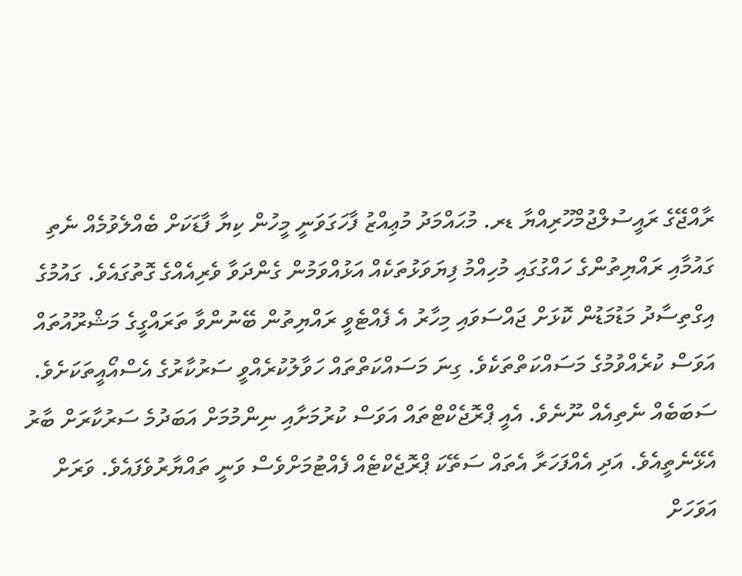ރާއްޖޭގެ ރައީސުލްޖުމްހޫރިއްޔާ ޑރ. މުޙައްމަދު މުޢިއްޒު ފާހަގަވަނީ މީހުން ކިޔާ ފާޑަކަށް ބެއްލެވުމެއް ނެތި ގައުމާއި ރައްޔިތުންގެ ހައްގުގައި މުހިއްމު ފިޔަވަޅުތަކެއް އަޅުއްވަމުން ގެންދަވާ ވެރިއެއްގެ ގޮތުގައެވެ. ގައުމުގެ އިގްތިސާދު މަޑުމަޑުން ކޮޅަށް ޖައްސަވައި މިހާރު އެ ފެއްޓެވީ ރައްޔިތުން ބޭނުންވާ ތަރައްގީގެ މަޝްރޫއުތައް އަވަސް ކުރެއްވުމުގެ މަސައްކަތްތަކެވެ. ގިނަ މަސައްކަތްތައް ހަވާލުކުރެއްވީ ސަރުކާރުގެ އެސްއޯއީތަކަށެވެ. ސަބަބެއް ނެތިއެއް ނޫނެވެ. އެއީ ޕްރޮޖެކްޓްތައް އަވަސް ކުރުމަށާއި ނިންމުމަށް އަބަދުމެ ސަރުކާރަށް ބާރު އެޅޭނެތީއެވެ. އަދި އެއްފަހަރާ އެތައް ސަތޭކަ ޕްރޮޖެކްޓެއް ފެއްޓުމަށްވެސް ވަނީ ތައްޔާރުވެފައެވެ. ވަރަށް އަވަހަށް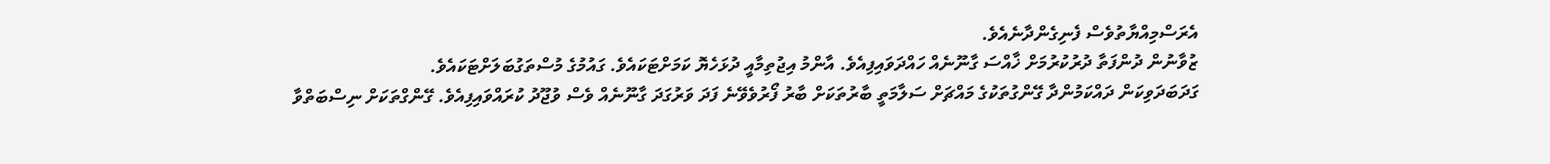އެރަސްމިއްޔާތުވެސް ފެނިގެންދާނެއެވެ.
ޒުވާނުން ދުންފަތާ ދުރުކުރުމަށް ޚާއްސަ ގާނޫނެއް ހައްދަވައިފިއެވެ. އާންމު އިޖުތިމާއީ ދުޅަހެޔޮ ކަމަށްޓަކައެވެ. ގައުމުގެ މުސްތަގުބަލަށްޓަކައެވެ.
ގަދަބަދަވިކަން ދައްކަމުންދާ ގޭންގުތަކުގެ މައްޗަށް ސަލާމަތީ ބާރުތަކަށް ބާރު ފޯރުވެވޭނެ ފަދަ ވަރުގަދަ ގާނޫނެއް ވެސް ވުޖޫދު ކުރައްވައިފިއެވެ. ގޭންގްތަކަށް ނިސްބަތްވާ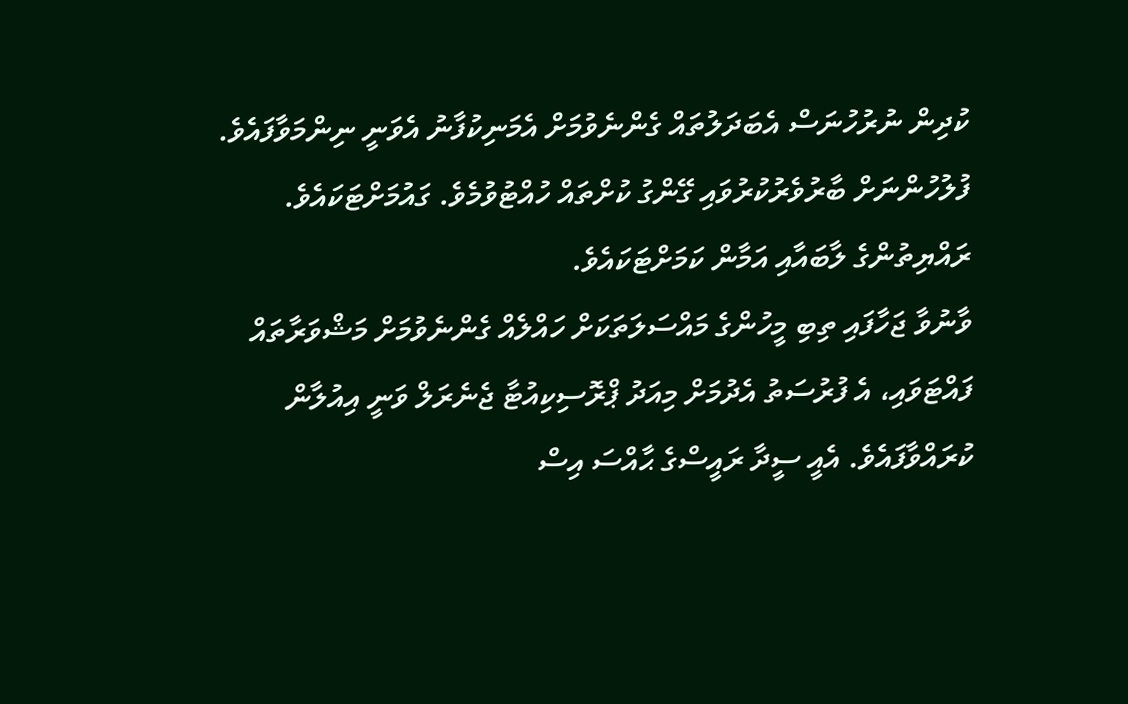ކުދިން ނުރުހުނަސް އެބަދަލުތައް ގެންނެވުމަށް އެމަނިކުފާނު އެވަނީ ނިންމަވާފައެވެ. ފުލުހުންނަށް ބާރުވެރުކުރުވައި ގޭންގު ކުށްތައް ހުއްޓުވުމެވެ. ގައުމަށްޓަކައެވެ. ރައްޔިތުންގެ ލާބައާއި އަމާން ކަމަށްޓަކައެވެ.
ވާނުވާ ޖަހާފައި ތިބި މީހުންގެ މައްސަލަތަކަށް ހައްލެއް ގެންނެވުމަށް މަޝްވަރާތައް ފައްޓަވައި، އެ ފުރުސަތު އެދުމަށް މިއަދު ޕްރޮސިކިއުޓާ ޖެނެރަލް ވަނީ އިއުލާން ކުރައްވާފައެވެ. އެއީ ސީދާ ރައީސްގެ ޙާއްސަ އިސް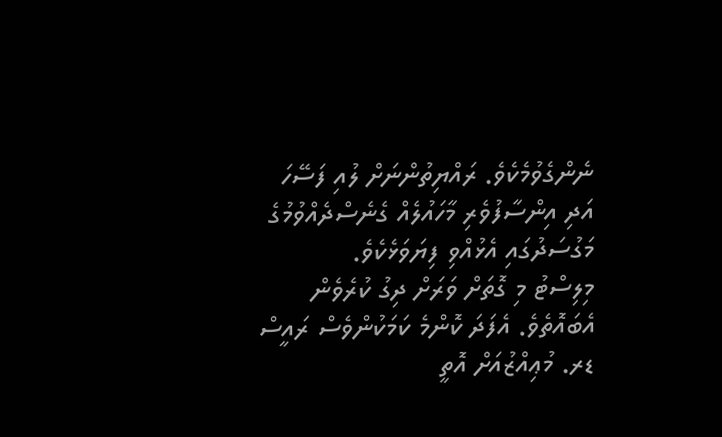ނެންގެވުމެކެވެ. ރައްޔިތުންނަށް ލުއި ފަސޭހަ އަދި އިންސާފުވެރި މާހައުލެއް ގެނެސްދެއްވުމުގެ މަގުސަދުގައި އެޅުއްވި ފިޔަވަޅެކެވެ.
މިލިސްޓު މި ގޮތަށް ވަރަށް ދިގު ކުރެވެން އެބައޮތެވެ. އެފަދަ ކޮންމެ ކަމަކުންވެސް ރައީސް ޑރ. މުޢިއްޒުއަށް އޮތީ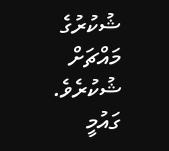ޝުކުރުގެ މައްޗަށް ޝުކުރެވެ. ގައުމީ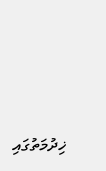ޚިދުމަތުގައި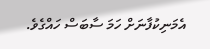އެމަނިކުފާނަށް ހަމަ ސާބަސް ހައްގެވެ.